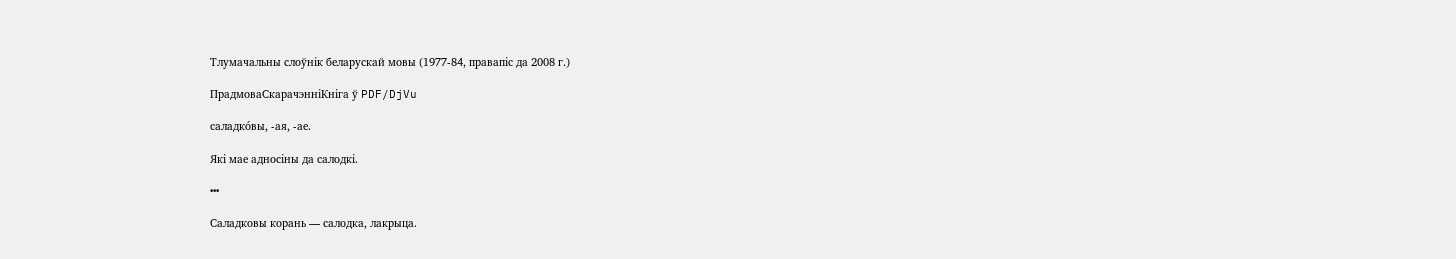Тлумачальны слоўнік беларускай мовы (1977-84, правапіс да 2008 г.)

ПрадмоваСкарачэнніКніга ў PDF/DjVu

саладко́вы, ‑ая, ‑ае.

Які мае адносіны да салодкі.

•••

Саладковы корань — салодка, лакрыца.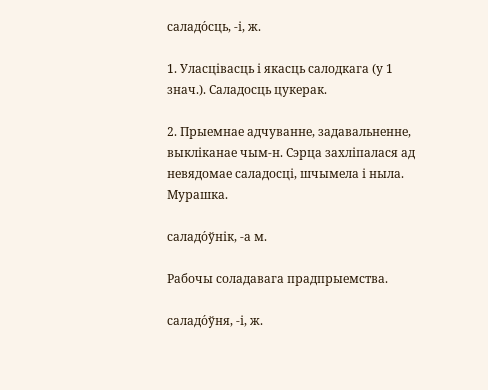саладо́сць, ‑і, ж.

1. Уласцівасць і якасць салодкага (у 1 знач.). Саладосць цукерак.

2. Прыемнае адчуванне, задавальненне, выкліканае чым‑н. Сэрца захліпалася ад невядомае саладосці, шчымела і ныла. Мурашка.

саладо́ўнік, ‑а м.

Рабочы соладавага прадпрыемства.

саладо́ўня, ‑і, ж.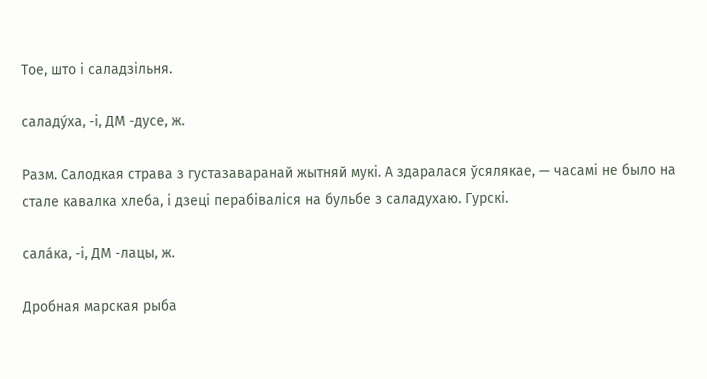Тое, што і саладзільня.

саладу́ха, ‑і, ДМ ‑дусе, ж.

Разм. Салодкая страва з густазаваранай жытняй мукі. А здаралася ўсялякае, — часамі не было на стале кавалка хлеба, і дзеці перабіваліся на бульбе з саладухаю. Гурскі.

сала́ка, ‑і, ДМ ‑лацы, ж.

Дробная марская рыба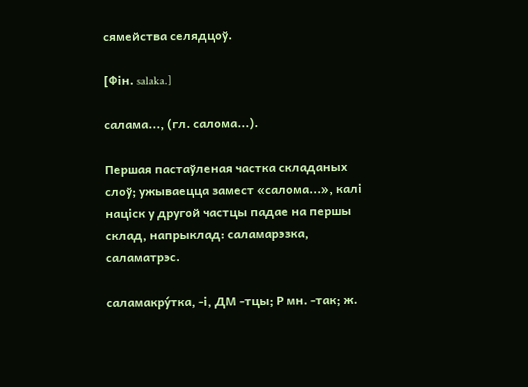сямейства селядцоў.

[Фін. salaka.]

салама..., (гл. салома...).

Першая пастаўленая частка складаных слоў; ужываецца замест «салома...», калі націск у другой частцы падае на першы склад, напрыклад: саламарэзка, саламатрэс.

саламакру́тка, ‑і, ДМ ‑тцы; Р мн. ‑так; ж.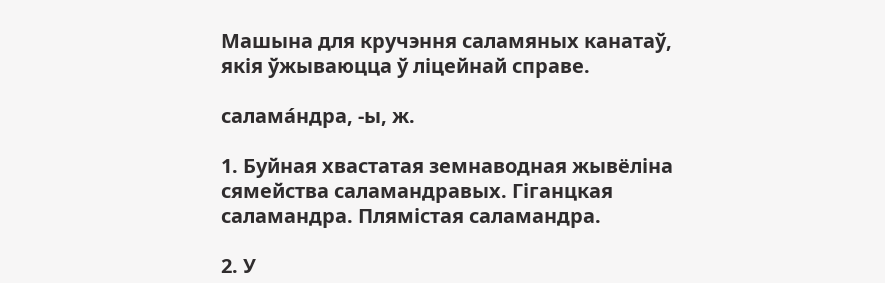Машына для кручэння саламяных канатаў, якія ўжываюцца ў ліцейнай справе.

салама́ндра, ‑ы, ж.

1. Буйная хвастатая земнаводная жывёліна сямейства саламандравых. Гіганцкая саламандра. Плямістая саламандра.

2. У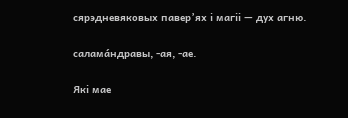сярэдневяковых павер’ях і магіі — дух агню.

салама́ндравы, ‑ая, ‑ае.

Які мае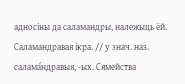адносіны да саламандры, належыць ёй. Саламандравая ікра. // у знач. наз. салама́ндравыя, ‑ых. Сямейства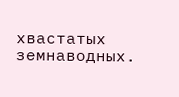хвастатых земнаводных.